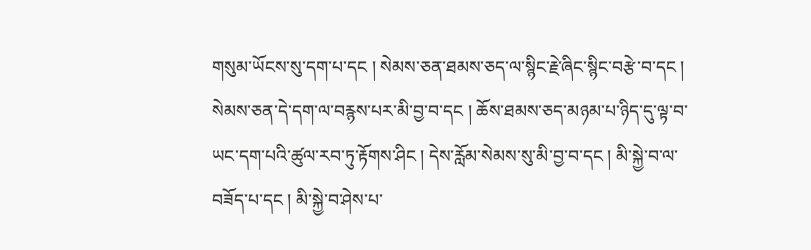གསུམ་ཡོངས་སུ་དག་པ་དང ། སེམས་ཅན་ཐམས་ཅད་ལ་སྙིང་རྗེ་ཞིང་སྙིང་བརྩེ་བ་དང ། སེམས་ཅན་དེ་དག་ལ་བརྙས་པར་མི་བྱ་བ་དང ། ཆོས་ཐམས་ཅད་མཉམ་པ་ཉིད་དུ་ལྟ་བ་ཡང་དག་པའི་ཚུལ་རབ་ཏུ་རྟོགས་ཤིང ། དེས་རློམ་སེམས་སུ་མི་བྱ་བ་དང ། མི་སྐྱེ་བ་ལ་བཟོད་པ་དང ། མི་སྐྱེ་བ་ཤེས་པ་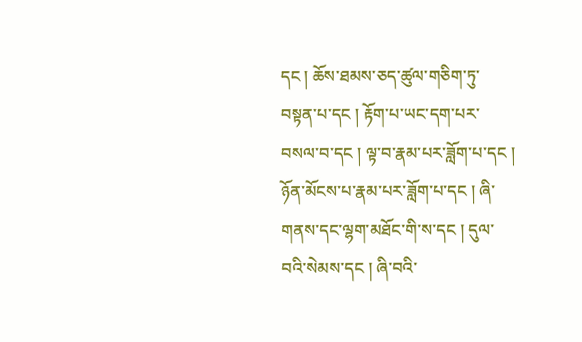དང ། ཆོས་ཐམས་ཅད་ཚུལ་གཅིག་ཏུ་བསྟན་པ་དང ། རྟོག་པ་ཡང་དག་པར་བསལ་བ་དང ། ལྟ་བ་རྣམ་པར་ཟློག་པ་དང ། ཉོན་མོངས་པ་རྣམ་པར་ཟློག་པ་དང ། ཞི་གནས་དང་ལྷག་མཐོང་གི་ས་དང ། དུལ་བའི་སེམས་དང ། ཞི་བའི་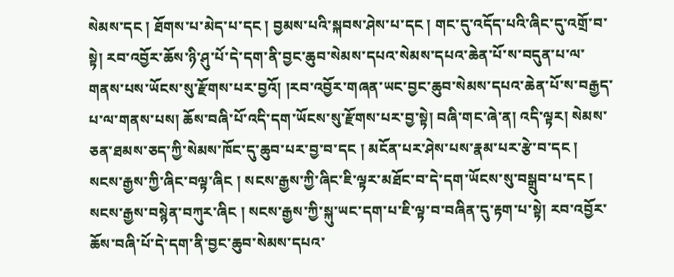སེམས་དང ། ཐོགས་པ་མེད་པ་དང ། བྱམས་པའི་སྐབས་ཤེས་པ་དང ། གང་དུ་འདོད་པའི་ཞིང་དུ་འགྲོ་བ་སྟེ། རབ་འབྱོར་ཆོས་ཉི་ཤུ་པོ་དེ་དག་ནི་བྱང་ཆུབ་སེམས་དཔའ་སེམས་དཔའ་ཆེན་པོ་ས་བདུན་པ་ལ་གནས་པས་ཡོངས་སུ་རྫོགས་པར་བྱའོ། །རབ་འབྱོར་གཞན་ཡང་བྱང་ཆུབ་སེམས་དཔའ་ཆེན་པོ་ས་བརྒྱད་པ་ལ་གནས་པས། ཆོས་བཞི་པོ་འདི་དག་ཡོངས་སུ་རྫོགས་པར་བྱ་སྟེ། བཞི་གང་ཞེ་ན། འདི་ལྟར། སེམས་ཅན་ཐམས་ཅད་ཀྱི་སེམས་ཁོང་དུ་ཆུབ་པར་བྱ་བ་དང ། མངོན་པར་ཤེས་པས་རྣམ་པར་རྩེ་བ་དང ། སངས་རྒྱས་ཀྱི་ཞིང་བལྟ་ཞིང ། སངས་རྒྱས་ཀྱི་ཞིང་ཇི་ལྟར་མཐོང་བ་དེ་དག་ཡོངས་སུ་བསྒྲུབ་པ་དང ། སངས་རྒྱས་བསྙེན་བཀུར་ཞིང ། སངས་རྒྱས་ཀྱི་སྐུ་ཡང་དག་པ་ཇི་ལྟ་བ་བཞིན་དུ་རྟག་པ་སྟེ། རབ་འབྱོར་ཆོས་བཞི་པོ་དེ་དག་ནི་བྱང་ཆུབ་སེམས་དཔའ་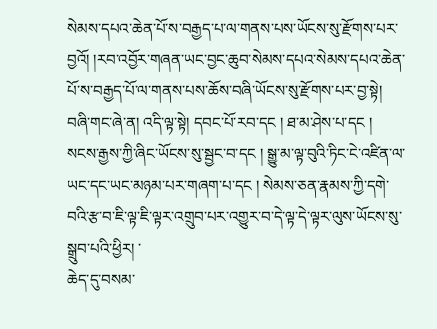སེམས་དཔའ་ཆེན་པོ་ས་བརྒྱད་པ་ལ་གནས་པས་ཡོངས་སུ་རྫོགས་པར་བྱའོ། །རབ་འབྱོར་གཞན་ཡང་བྱང་ཆུབ་སེམས་དཔའ་སེམས་དཔའ་ཆེན་པོ་ས་བརྒྱད་པོ་ལ་གནས་པས་ཆོས་བཞི་ཡོངས་སུ་རྫོགས་པར་བྱ་སྟེ། བཞི་གང་ཞེ་ན། འདི་ལྟ་སྟེ། དབང་པོ་རབ་དང ། ཐ་མ་ཤེས་པ་དང ། སངས་རྒྱས་ཀྱི་ཞིང་ཡོངས་སུ་སྦྱང་བ་དང ། སྒྱུ་མ་ལྟ་བུའི་ཏིང་ངེ་འཛིན་ལ་ཡང་དང་ཡང་མཉམ་པར་གཞག་པ་དང ། སེམས་ཅན་རྣམས་ཀྱི་དགེ་བའི་རྩ་བ་ཇི་ལྟ་ཇི་ལྟར་འགྲུབ་པར་འགྱུར་བ་དེ་ལྟ་དེ་ལྟར་ལུས་ཡོངས་སུ་སྒྲུབ་པའི་ཕྱིར། ་
ཆེད་དུ་བསམ་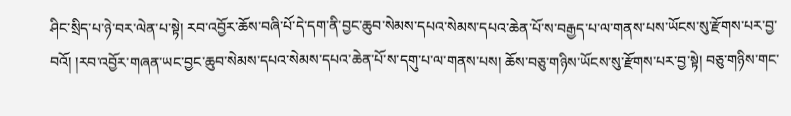ཤིང་སྲིད་པ་ཉེ་བར་ལེན་པ་སྟེ། རབ་འབྱོར་ཆོས་བཞི་པོ་དེ་དག་ནི་བྱང་ཆུབ་སེམས་དཔའ་སེམས་དཔའ་ཆེན་པོ་ས་བརྒྱད་པ་ལ་གནས་པས་ཡོངས་སུ་རྫོགས་པར་བྱ་བའོ། །རབ་འབྱོར་གཞན་ཡང་བྱང་ཆུབ་སེམས་དཔའ་སེམས་དཔའ་ཆེན་པོ་ས་དགུ་པ་ལ་གནས་པས། ཆོས་བཅུ་གཉིས་ཡོངས་སུ་རྫོགས་པར་བྱ་སྟེ། བཅུ་གཉིས་གང་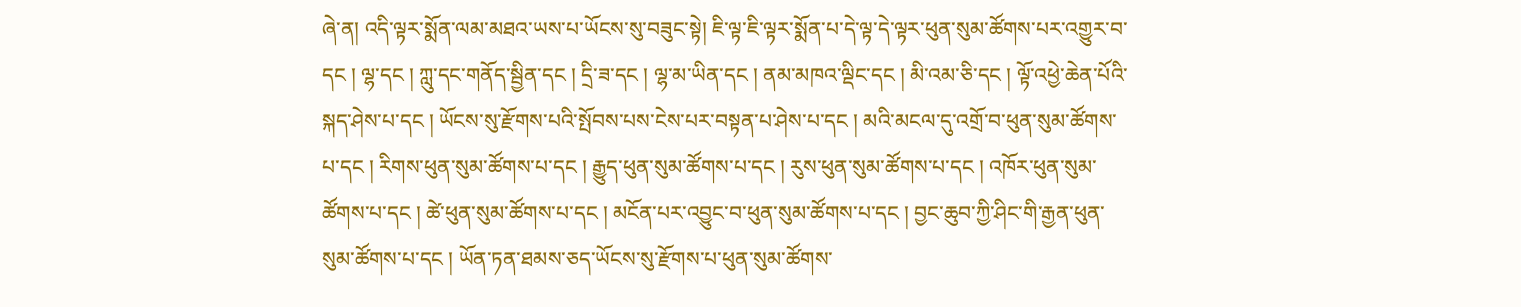ཞེ་ན། འདི་ལྟར་སྨོན་ལམ་མཐའ་ཡས་པ་ཡོངས་སུ་བཟུང་སྟེ། ཇི་ལྟ་ཇི་ལྟར་སྨོན་པ་དེ་ལྟ་དེ་ལྟར་ཕུན་སུམ་ཚོགས་པར་འགྱུར་བ་དང ། ལྷ་དང ། ཀླུ་དང་གནོད་སྦྱིན་དང ། དྲི་ཟ་དང ། ལྷ་མ་ཡིན་དང ། ནམ་མཁའ་ལྡིང་དང ། མི་འམ་ཅི་དང ། ལྟོ་འཕྱེ་ཆེན་པོའི་སྐད་ཤེས་པ་དང ། ཡོངས་སུ་རྫོགས་པའི་སྤོབས་པས་ངེས་པར་བསྟན་པ་ཤེས་པ་དང ། མའི་མངལ་དུ་འགྲོ་བ་ཕུན་སུམ་ཚོགས་པ་དང ། རིགས་ཕུན་སུམ་ཚོགས་པ་དང ། རྒྱུད་ཕུན་སུམ་ཚོགས་པ་དང ། རུས་ཕུན་སུམ་ཚོགས་པ་དང ། འཁོར་ཕུན་སུམ་ཚོགས་པ་དང ། ཚེ་ཕུན་སུམ་ཚོགས་པ་དང ། མངོན་པར་འབྱུང་བ་ཕུན་སུམ་ཚོགས་པ་དང ། བྱང་ཆུབ་ཀྱི་ཤིང་གི་རྒྱན་ཕུན་སུམ་ཚོགས་པ་དང ། ཡོན་ཏན་ཐམས་ཅད་ཡོངས་སུ་རྫོགས་པ་ཕུན་སུམ་ཚོགས་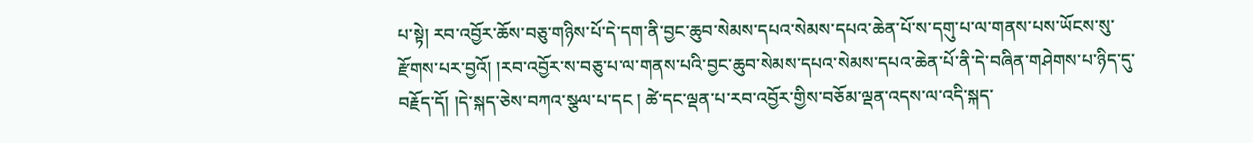པ་སྟེ། རབ་འབྱོར་ཆོས་བཅུ་གཉིས་པོ་དེ་དག་ནི་བྱང་ཆུབ་སེམས་དཔའ་སེམས་དཔའ་ཆེན་པོ་ས་དགུ་པ་ལ་གནས་པས་ཡོངས་སུ་རྫོགས་པར་བྱའོ། །རབ་འབྱོར་ས་བཅུ་པ་ལ་གནས་པའི་བྱང་ཆུབ་སེམས་དཔའ་སེམས་དཔའ་ཆེན་པོ་ནི་དེ་བཞིན་གཤེགས་པ་ཉིད་དུ་བརྗོད་དོ། །དེ་སྐད་ཅེས་བཀའ་སྩལ་པ་དང ། ཚེ་དང་ལྡན་པ་རབ་འབྱོར་གྱིས་བཅོམ་ལྡན་འདས་ལ་འདི་སྐད་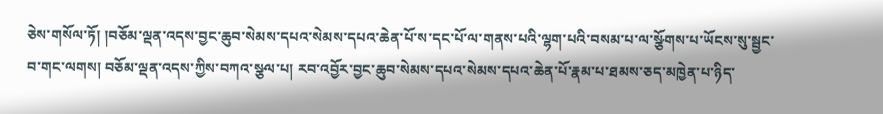ཅེས་གསོལ་ཏོ། །བཅོམ་ལྡན་འདས་བྱང་ཆུབ་སེམས་དཔའ་སེམས་དཔའ་ཆེན་པོ་ས་དང་པོ་ལ་གནས་པའི་ལྷག་པའི་བསམ་པ་ལ་སྩོགས་པ་ཡོངས་སུ་སྦྱང་བ་གང་ལགས། བཅོམ་ལྡན་འདས་ཀྱིས་བཀའ་སྩལ་པ། རབ་འབྱོར་བྱང་ཆུབ་སེམས་དཔའ་སེམས་དཔའ་ཆེན་པོ་རྣམ་པ་ཐམས་ཅད་མཁྱེན་པ་ཉིད་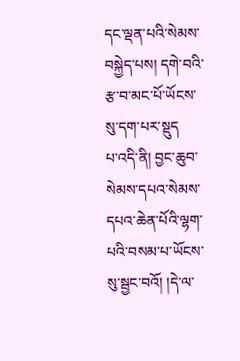དང་ལྡན་པའི་སེམས་བསྐྱེད་པས། དགེ་བའི་རྩ་བ་མང་པོ་ཡོངས་སུ་དག་པར་སྡུད
པ་འདི་ནི། བྱང་ཆུབ་སེམས་དཔའ་སེམས་དཔའ་ཆེན་པོའི་ལྷག་པའི་བསམ་པ་ཡོངས་སུ་སྦྱང་བའོ། །དེ་ལ་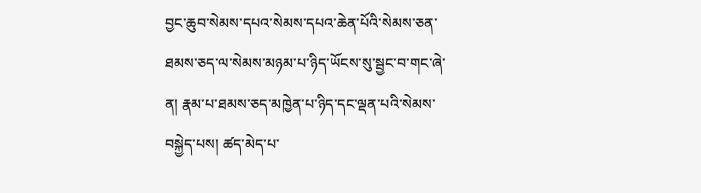བྱང་ཆུབ་སེམས་དཔའ་སེམས་དཔའ་ཆེན་པོའི་སེམས་ཅན་ཐམས་ཅད་ལ་སེམས་མཉམ་པ་ཉིད་ཡོངས་སུ་སྦྱང་བ་གང་ཞེ་ན། རྣམ་པ་ཐམས་ཅད་མཁྱེན་པ་ཉིད་དང་ལྡན་པའི་སེམས་བསྐྱེད་པས། ཚད་མེད་པ་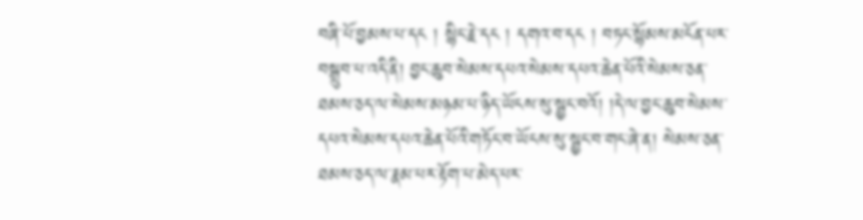བཞི་པོ་བྱམས་པ་དང ། སྙིང་རྗེ་དང ། དགའ་བ་དང ། བཏང་སྙོམས་མངོན་པར་བསྒྲུབ་པ་འདི་ནི། བྱང་ཆུབ་སེམས་དཔའ་སེམས་དཔའ་ཆེན་པོའི་སེམས་ཅན་ཐམས་ཅད་ལ་སེམས་མཉམ་པ་ཉིད་ཡོངས་སུ་སྦྱང་བའོ། །དེ་ལ་བྱང་ཆུབ་སེམས་དཔའ་སེམས་དཔའ་ཆེན་པོའི་གཏོང་བ་ཡོངས་སུ་སྦྱང་བ་གང་ཞེ་ན། སེམས་ཅན་ཐམས་ཅད་ལ་རྣམ་པར་རྟོག་པ་མེད་པར་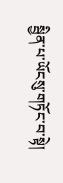སྦྱིན་པ་ཡོངསུ་གཏོང་བ་སྟེ།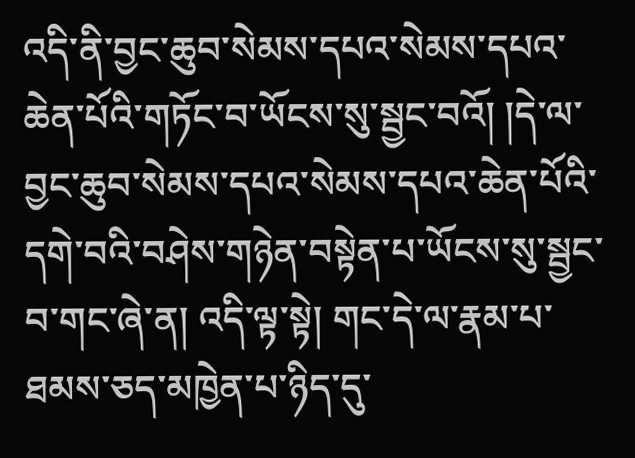འདི་ནི་བྱང་ཆུབ་སེམས་དཔའ་སེམས་དཔའ་ཆེན་པོའི་གཏོང་བ་ཡོངས་སུ་སྦྱང་བའོ། །དེ་ལ་བྱང་ཆུབ་སེམས་དཔའ་སེམས་དཔའ་ཆེན་པོའི་དགེ་བའི་བཤེས་གཉེན་བསྟེན་པ་ཡོངས་སུ་སྦྱང་བ་གང་ཞེ་ན། འདི་ལྟ་སྟེ། གང་དེ་ལ་རྣམ་པ་ཐམས་ཅད་མཁྱེན་པ་ཉིད་དུ་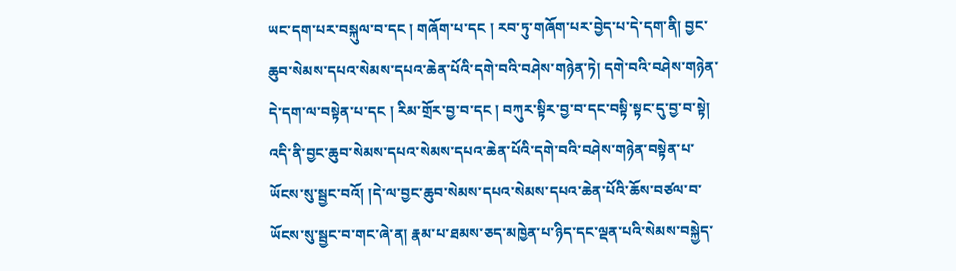ཡང་དག་པར་བསྐུལ་བ་དང ། གཞོག་པ་དང ། རབ་ཏུ་གཞོག་པར་བྱེད་པ་དེ་དག་ནི། བྱང་ཆུབ་སེམས་དཔའ་སེམས་དཔའ་ཆེན་པོའི་དགེ་བའི་བཤེས་གཉེན་ཏེ། དགེ་བའི་བཤེས་གཉེན་དེ་དག་ལ་བསྟེན་པ་དང ། རིམ་གྲོར་བྱ་བ་དང ། བཀུར་སྟིར་བྱ་བ་དང་བསྟི་སྟང་དུ་བྱ་བ་སྟེ། འདི་ནི་བྱང་ཆུབ་སེམས་དཔའ་སེམས་དཔའ་ཆེན་པོའི་དགེ་བའི་བཤེས་གཉེན་བསྟེན་པ་ཡོངས་སུ་སྦྱང་བའོ། །དེ་ལ་བྱང་ཆུབ་སེམས་དཔའ་སེམས་དཔའ་ཆེན་པོའི་ཆོས་བཙལ་བ་ཡོངས་སུ་སྦྱང་བ་གང་ཞེ་ན། རྣམ་པ་ཐམས་ཅད་མཁྱེན་པ་ཉིད་དང་ལྡན་པའི་སེམས་བསྐྱེད་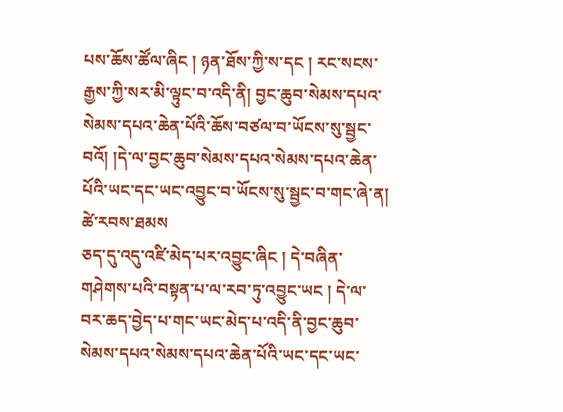པས་ཆོས་ཚོལ་ཞིང ། ཉན་ཐོས་ཀྱི་ས་དང ། རང་སངས་རྒྱས་ཀྱི་སར་མི་ལྟུང་བ་འདི་ནི། བྱང་ཆུབ་སེམས་དཔའ་སེམས་དཔའ་ཆེན་པོའི་ཆོས་བཙལ་བ་ཡོངས་སུ་སྦྱང་བའོ། །དེ་ལ་བྱང་ཆུབ་སེམས་དཔའ་སེམས་དཔའ་ཆེན་པོའི་ཡང་དང་ཡང་འབྱུང་བ་ཡོངས་སུ་སྦྱང་བ་གང་ཞེ་ན། ཚེ་རབས་ཐམས
ཅད་དུ་འདུ་འཛི་མེད་པར་འབྱུང་ཞིང ། དེ་བཞིན་གཤེགས་པའི་བསྟན་པ་ལ་རབ་ཏུ་འབྱུང་ཡང ། དེ་ལ་བར་ཆད་བྱེད་པ་གང་ཡང་མེད་པ་འདི་ནི་བྱང་ཆུབ་སེམས་དཔའ་སེམས་དཔའ་ཆེན་པོའི་ཡང་དང་ཡང་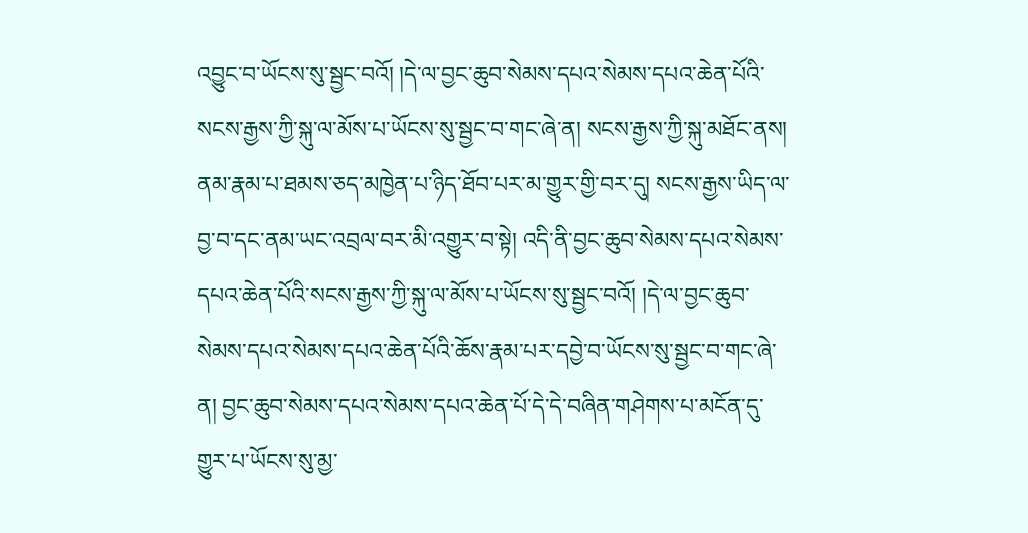འབྱུང་བ་ཡོངས་སུ་སྦྱང་བའོ། །དེ་ལ་བྱང་ཆུབ་སེམས་དཔའ་སེམས་དཔའ་ཆེན་པོའི་སངས་རྒྱས་ཀྱི་སྐུ་ལ་མོས་པ་ཡོངས་སུ་སྦྱང་བ་གང་ཞེ་ན། སངས་རྒྱས་ཀྱི་སྐུ་མཐོང་ནས། ནམ་རྣམ་པ་ཐམས་ཅད་མཁྱེན་པ་ཉིད་ཐོབ་པར་མ་གྱུར་གྱི་བར་དུ། སངས་རྒྱས་ཡིད་ལ་བྱ་བ་དང་ནམ་ཡང་འབྲལ་བར་མི་འགྱུར་བ་སྟེ། འདི་ནི་བྱང་ཆུབ་སེམས་དཔའ་སེམས་དཔའ་ཆེན་པོའི་སངས་རྒྱས་ཀྱི་སྐུ་ལ་མོས་པ་ཡོངས་སུ་སྦྱང་བའོ། །དེ་ལ་བྱང་ཆུབ་སེམས་དཔའ་སེམས་དཔའ་ཆེན་པོའི་ཆོས་རྣམ་པར་དབྱེ་བ་ཡོངས་སུ་སྦྱང་བ་གང་ཞེ་ན། བྱང་ཆུབ་སེམས་དཔའ་སེམས་དཔའ་ཆེན་པོ་དེ་དེ་བཞིན་གཤེགས་པ་མངོན་དུ་གྱུར་པ་ཡོངས་སུ་མྱ་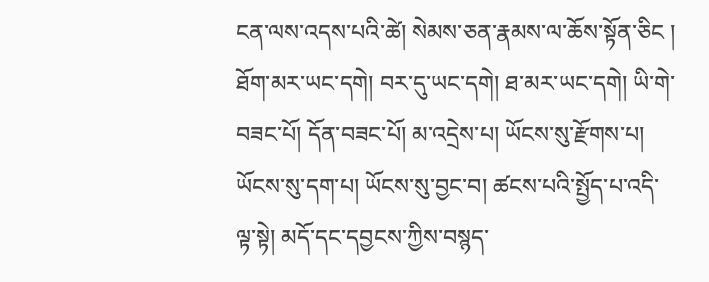ངན་ལས་འདས་པའི་ཚེ། སེམས་ཅན་རྣམས་ལ་ཆོས་སྟོན་ཅིང ། ཐོག་མར་ཡང་དགེ། བར་དུ་ཡང་དགེ། ཐ་མར་ཡང་དགེ། ཡི་གེ་བཟང་པོ། དོན་བཟང་པོ། མ་འདྲེས་པ། ཡོངས་སུ་རྫོགས་པ། ཡོངས་སུ་དག་པ། ཡོངས་སུ་བྱང་བ། ཚངས་པའི་སྤྱོད་པ་འདི་ལྟ་སྟེ། མདོ་དང་དབྱངས་ཀྱིས་བསྙད་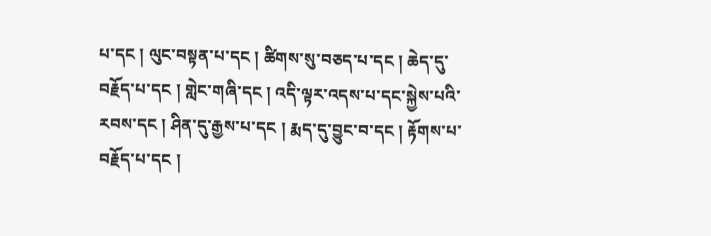པ་དང ། ལུང་བསྟན་པ་དང ། ཚིགས་སུ་བཅད་པ་དང ། ཆེད་དུ་བརྗོད་པ་དང ། གླེང་གཞི་དང ། འདི་ལྟར་འདས་པ་དང་སྐྱེས་པའི་རབས་དང ། ཤིན་དུ་རྒྱས་པ་དང ། རྨད་དུ་བྱུང་བ་དང ། རྟོགས་པ་བརྗོད་པ་དང །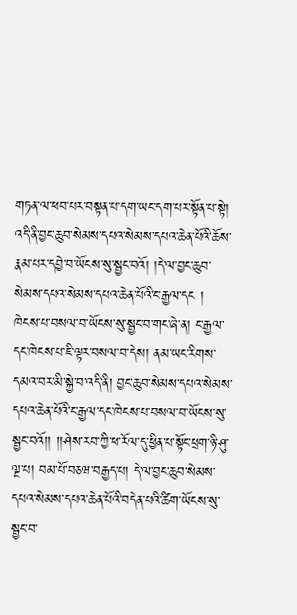གཏན་ལ་ཕབ་པར་བསྟན་པ་དག་ཡང་དག་པར་སྟོན་པ་སྟེ། འདི་ནི་བྱང་ཆུབ་སེམས་དཔའ་སེམས་དཔའ་ཆེན་པོའི་ཆོས་རྣམ་པར་དབྱེ་བ་ཡོངས་སུ་སྦྱང་བའོ། །དེ་ལ་བྱང་ཆུབ་སེམས་དཔའ་སེམས་དཔའ་ཆེན་པོའི་ང་རྒྱལ་དང ། ཁེངས་པ་བསལ་བ་ཡོངས་སུ་སྦྱང་བ་གང་ཞེ་ན། ང་རྒྱལ་དང་ཁེངས་པ་ཇི་ལྟར་བསལ་བ་དེས། ནམ་ཡང་རིགས་དམའ་བར་མི་སྐྱེ་བ་འདི་ནི། བྱང་ཆུབ་སེམས་དཔའ་སེམས་དཔའ་ཆེན་པོའི་ང་རྒྱལ་དང་ཁེངས་པ་བསལ་བ་ཡོངས་སུ་སྦྱང་བའོ།། །།ཤེས་རབ་ཀྱི་ཕ་རོལ་དུ་ཕྱིན་པ་སྟོང་ཕྲག་ཉི་ཤུ་
ལྔ་པ། བམ་པོ་བཅཝ་བརྒྱད་པ། དེ་ལ་བྱང་ཆུབ་སེམས་དཔའ་སེམས་དཔའ་ཆེན་པོའི་བདེན་པའི་ཚིག་ཡོངས་སུ་སྦྱང་བ་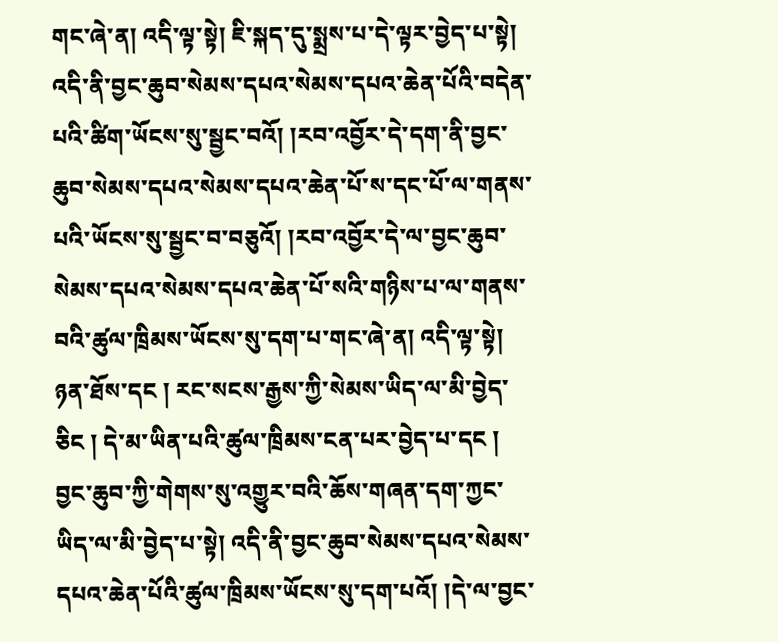གང་ཞེ་ན། འདི་ལྟ་སྟེ། ཇི་སྐད་དུ་སྨྲས་པ་དེ་ལྟར་བྱེད་པ་སྟེ། འདི་ནི་བྱང་ཆུབ་སེམས་དཔའ་སེམས་དཔའ་ཆེན་པོའི་བདེན་པའི་ཚིག་ཡོངས་སུ་སྦྱང་བའོ། །རབ་འབྱོར་དེ་དག་ནི་བྱང་ཆུབ་སེམས་དཔའ་སེམས་དཔའ་ཆེན་པོ་ས་དང་པོ་ལ་གནས་པའི་ཡོངས་སུ་སྦྱང་བ་བཅུའོ། །རབ་འབྱོར་དེ་ལ་བྱང་ཆུབ་སེམས་དཔའ་སེམས་དཔའ་ཆེན་པོ་སའི་གཉིས་པ་ལ་གནས་བའི་ཚུལ་ཁྲིམས་ཡོངས་སུ་དག་པ་གང་ཞེ་ན། འདི་ལྟ་སྟེ། ཉན་ཐོས་དང ། རང་སངས་རྒྱས་ཀྱི་སེམས་ཡིད་ལ་མི་བྱེད་ཅིང ། དེ་མ་ཡིན་པའི་ཚུལ་ཁྲིམས་ངན་པར་བྱེད་པ་དང ། བྱང་ཆུབ་ཀྱི་གེགས་སུ་འགྱུར་བའི་ཆོས་གཞན་དག་ཀྱང་ཡིད་ལ་མི་བྱེད་པ་སྟེ། འདི་ནི་བྱང་ཆུབ་སེམས་དཔའ་སེམས་དཔའ་ཆེན་པོའི་ཚུལ་ཁྲིམས་ཡོངས་སུ་དག་པའོ། །དེ་ལ་བྱང་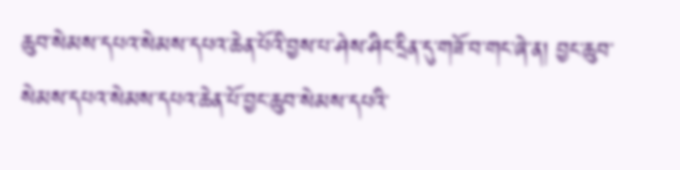ཆུབ་སེམས་དཔའ་སེམས་དཔའ་ཆེན་པོའི་བྱས་པ་ཤེས་ཤིང་དྲིན་དུ་གཟོ་བ་གང་ཞེ་ན། བྱང་ཆུབ་སེམས་དཔའ་སེམས་དཔའ་ཆེན་པོ་བྱང་ཆུབ་སེམས་དཔའི་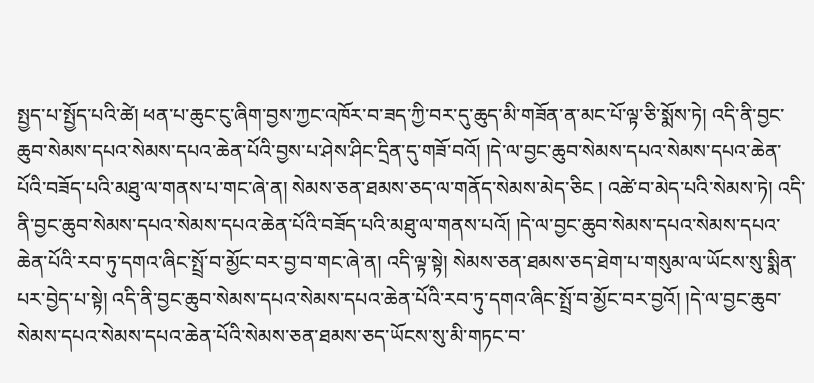སྤྱད་པ་སྤྱོད་པའི་ཚེ། ཕན་པ་ཆུང་ངུ་ཞིག་བྱས་ཀྱང་འཁོར་བ་ཟད་ཀྱི་བར་དུ་ཆུད་མི་གཟོན་ན་མང་པོ་ལྟ་ཅི་སྨོས་ཏེ། འདི་ནི་བྱང་ཆུབ་སེམས་དཔའ་སེམས་དཔའ་ཆེན་པོའི་བྱས་པ་ཤེས་ཤིང་དྲིན་དུ་གཟོ་བའོ། །དེ་ལ་བྱང་ཆུབ་སེམས་དཔའ་སེམས་དཔའ་ཆེན་པོའི་བཟོད་པའི་མཐུ་ལ་གནས་པ་གང་ཞེ་ན། སེམས་ཅན་ཐམས་ཅད་ལ་གནོད་སེམས་མེད་ཅིང ། འཚེ་བ་མེད་པའི་སེམས་ཏེ། འདི་ནི་བྱང་ཆུབ་སེམས་དཔའ་སེམས་དཔའ་ཆེན་པོའི་བཟོད་པའི་མཐུ་ལ་གནས་པའོ། །དེ་ལ་བྱང་ཆུབ་སེམས་དཔའ་སེམས་དཔའ་ཆེན་པོའི་རབ་ཏུ་དགའ་ཞིང་སྤྲོ་བ་མྱོང་བར་བྱ་བ་གང་ཞེ་ན། འདི་ལྟ་སྟེ། སེམས་ཅན་ཐམས་ཅད་ཐེག་པ་གསུམ་ལ་ཡོངས་སུ་སྨིན་པར་བྱེད་པ་སྟེ། འདི་ནི་བྱང་ཆུབ་སེམས་དཔའ་སེམས་དཔའ་ཆེན་པོའི་རབ་ཏུ་དགའ་ཞིང་སྤྲོ་བ་མྱོང་བར་བྱའོ། །དེ་ལ་བྱང་ཆུབ་སེམས་དཔའ་སེམས་དཔའ་ཆེན་པོའི་སེམས་ཅན་ཐམས་ཅད་ཡོངས་སུ་མི་གཏང་བ་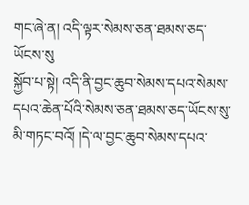གང་ཞེ་ན། འདི་ལྟར་སེམས་ཅན་ཐམས་ཅད་ཡོངས་སུ
སྐྱོབ་པ་སྟེ། འདི་ནི་བྱང་ཆུབ་སེམས་དཔའ་སེམས་དཔའ་ཆེན་པོའི་སེམས་ཅན་ཐམས་ཅད་ཡོངས་སུ་མི་གཏང་བའོ། །དེ་ལ་བྱང་ཆུབ་སེམས་དཔའ་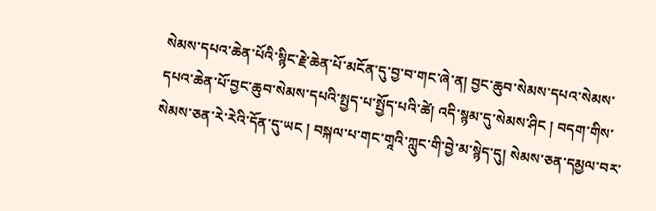སེམས་དཔའ་ཆེན་པོའི་སྙིང་རྗེ་ཆེན་པོ་མངོན་དུ་བྱ་བ་གང་ཞེ་ན། བྱང་ཆུབ་སེམས་དཔའ་སེམས་དཔའ་ཆེན་པོ་བྱང་ཆུབ་སེམས་དཔའི་སྤྱད་པ་སྤྱོད་པའི་ཚེ། འདི་སྙམ་དུ་སེམས་ཤིང ། བདག་གིས་སེམས་ཅན་རེ་རེའི་དོན་དུ་ཡང ། བསྐལ་པ་གང་གཱའི་ཀླུང་གི་བྱེ་མ་སྙེད་དུ། སེམས་ཅན་དམྱལ་བར་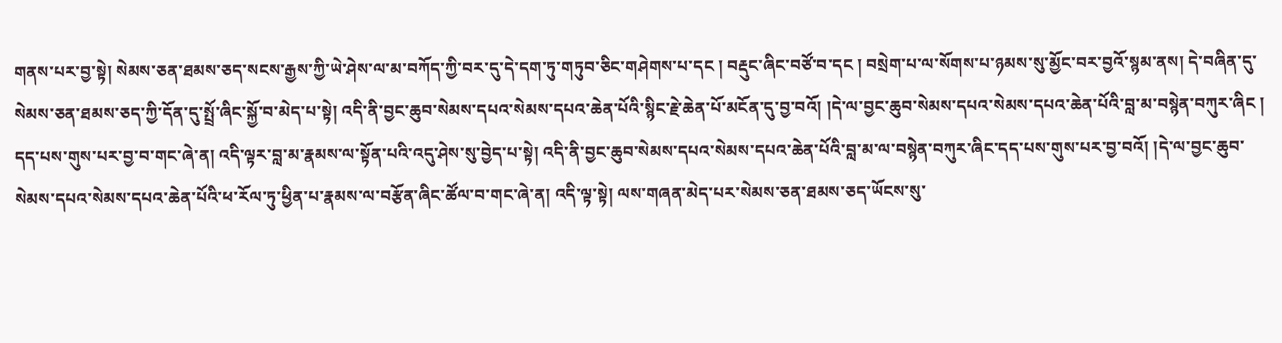གནས་པར་བྱ་སྟེ། སེམས་ཅན་ཐམས་ཅད་སངས་རྒྱས་ཀྱི་ཡེ་ཤེས་ལ་མ་བཀོད་ཀྱི་བར་དུ་དེ་དག་ཏུ་གཏུབ་ཅིང་གཤེགས་པ་དང ། བརྡུང་ཞིང་བཙོ་བ་དང ། བསྲེག་པ་ལ་སོགས་པ་ཉམས་སུ་མྱོང་བར་བྱའོ་སྙམ་ནས། དེ་བཞིན་དུ་སེམས་ཅན་ཐམས་ཅད་ཀྱི་དོན་དུ་སྤྲོ་ཞིང་སྐྱོ་བ་མེད་པ་སྟེ། འདི་ནི་བྱང་ཆུབ་སེམས་དཔའ་སེམས་དཔའ་ཆེན་པོའི་སྙིང་རྗེ་ཆེན་པོ་མངོན་དུ་བྱ་བའོ། །དེ་ལ་བྱང་ཆུབ་སེམས་དཔའ་སེམས་དཔའ་ཆེན་པོའི་བླ་མ་བསྙེན་བཀུར་ཞིང ། དད་པས་གུས་པར་བྱ་བ་གང་ཞེ་ན། འདི་ལྟར་བླ་མ་རྣམས་ལ་སྟོན་པའི་འདུ་ཤེས་སུ་བྱེད་པ་སྟེ། འདི་ནི་བྱང་ཆུབ་སེམས་དཔའ་སེམས་དཔའ་ཆེན་པོའི་བླ་མ་ལ་བསྙེན་བཀུར་ཞིང་དད་པས་གུས་པར་བྱ་བའོ། །དེ་ལ་བྱང་ཆུབ་སེམས་དཔའ་སེམས་དཔའ་ཆེན་པོའི་ཕ་རོལ་ཏུ་ཕྱིན་པ་རྣམས་ལ་བརྩོན་ཞིང་ཚོལ་བ་གང་ཞེ་ན། འདི་ལྟ་སྟེ། ལས་གཞན་མེད་པར་སེམས་ཅན་ཐམས་ཅད་ཡོངས་སུ་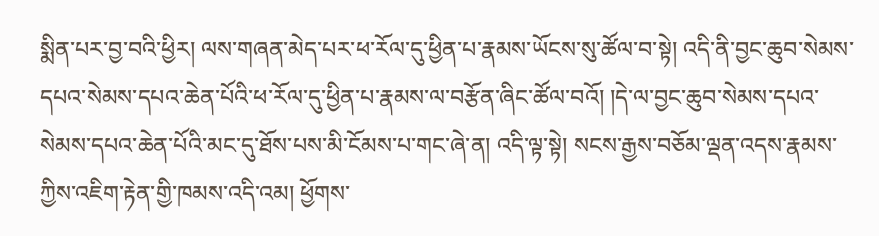སྨིན་པར་བྱ་བའི་ཕྱིར། ལས་གཞན་མེད་པར་ཕ་རོལ་དུ་ཕྱིན་པ་རྣམས་ཡོངས་སུ་ཚོལ་བ་སྟེ། འདི་ནི་བྱང་ཆུབ་སེམས་དཔའ་སེམས་དཔའ་ཆེན་པོའི་ཕ་རོལ་དུ་ཕྱིན་པ་རྣམས་ལ་བརྩོན་ཞིང་ཚོལ་བའོ། །དེ་ལ་བྱང་ཆུབ་སེམས་དཔའ་སེམས་དཔའ་ཆེན་པོའི་མང་དུ་ཐོས་པས་མི་ངོམས་པ་གང་ཞེ་ན། འདི་ལྟ་སྟེ། སངས་རྒྱས་བཅོམ་ལྡན་འདས་རྣམས་ཀྱིས་འཇིག་རྟེན་གྱི་ཁམས་འདི་འམ། ཕྱོགས་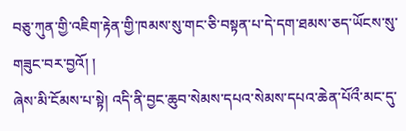བཅུ་ཀུན་གྱི་འཇིག་རྟེན་གྱི་ཁམས་སུ་གང་ཅི་བསྟན་པ་དེ་དག་ཐམས་ཅད་ཡོངས་སུ་གཟུང་བར་བྱའོ། །
ཞེས་མི་ངོམས་པ་སྟེ། འདི་ནི་བྱང་ཆུབ་སེམས་དཔའ་སེམས་དཔའ་ཆེན་པོའྀ་མང་དུ་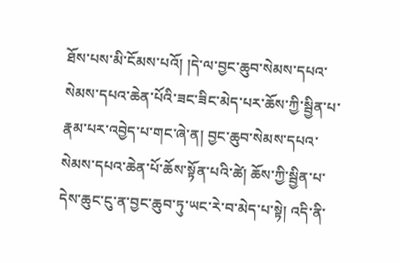ཐོས་པས་མི་ངོམས་པའོ། །དེ་ལ་བྱང་ཆུབ་སེམས་དཔའ་སེམས་དཔའ་ཆེན་པོའི་ཟང་ཟིང་མེད་པར་ཆོས་ཀྱི་སྦྱིན་པ་རྣམ་པར་འབྱེད་པ་གང་ཞེ་ན། བྱང་ཆུབ་སེམས་དཔའ་སེམས་དཔའ་ཆེན་པོ་ཆོས་སྟོན་པའི་ཚེ། ཆོས་ཀྱི་སྦྱིན་པ་དེས་ཆུང་ངུ་ན་བྱང་ཆུབ་ཏུ་ཡང་རེ་བ་མེད་པ་སྟེ། འདི་ནི་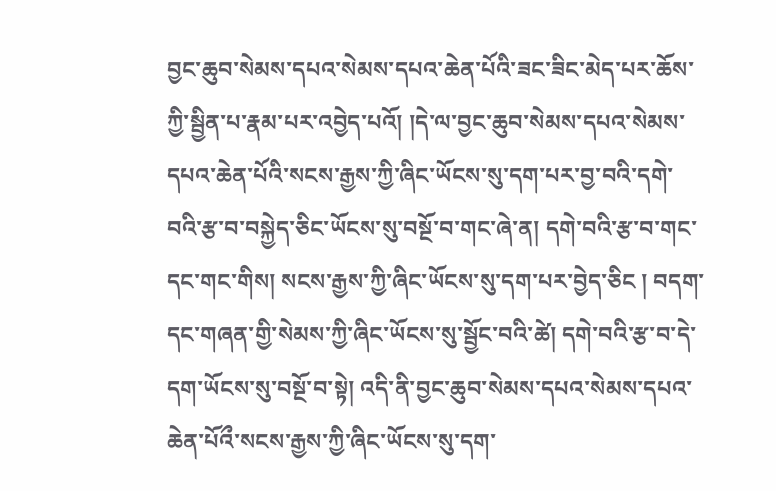བྱང་ཆུབ་སེམས་དཔའ་སེམས་དཔའ་ཆེན་པོའི་ཟང་ཟིང་མེད་པར་ཆོས་ཀྱི་སྦྱིན་པ་རྣམ་པར་འབྱེད་པའོ། །དེ་ལ་བྱང་ཆུབ་སེམས་དཔའ་སེམས་དཔའ་ཆེན་པོའི་སངས་རྒྱས་ཀྱི་ཞིང་ཡོངས་སུ་དག་པར་བྱ་བའི་དགེ་བའི་རྩ་བ་བསྐྱེད་ཅིང་ཡོངས་སུ་བསྔོ་བ་གང་ཞེ་ན། དགེ་བའི་རྩ་བ་གང་དང་གང་གིས། སངས་རྒྱས་ཀྱི་ཞིང་ཡོངས་སུ་དག་པར་བྱེད་ཅིང ། བདག་དང་གཞན་གྱི་སེམས་ཀྱི་ཞིང་ཡོངས་སུ་སྦྱོང་བའི་ཚེ། དགེ་བའི་རྩ་བ་དེ་དག་ཡོངས་སུ་བསྔོ་བ་སྟེ། འདི་ནི་བྱང་ཆུབ་སེམས་དཔའ་སེམས་དཔའ་ཆེན་པོའྀ་སངས་རྒྱས་ཀྱི་ཞིང་ཡོངས་སུ་དག་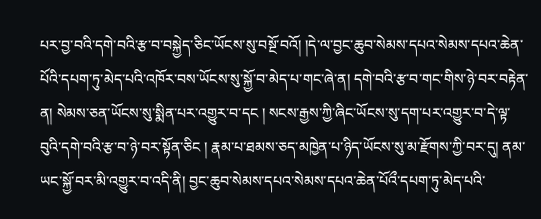པར་བྱ་བའི་དགེ་བའི་རྩ་བ་བསྐྱེད་ཅིང་ཡོངས་སུ་བསྔོ་བའོ། །དེ་ལ་བྱང་ཆུབ་སེམས་དཔའ་སེམས་དཔའ་ཆེན་པོའི་དཔག་ཏུ་མེད་པའི་འཁོར་བས་ཡོངས་སུ་སྐྱོ་བ་མེད་པ་གང་ཞེ་ན། དགེ་བའི་རྩ་བ་གང་གིས་ཉེ་བར་བརྟེན་ན། སེམས་ཅན་ཡོངས་སུ་སྨིན་པར་འགྱུར་བ་དང ། སངས་རྒྱས་ཀྱི་ཞིང་ཡོངས་སུ་དག་པར་འགྱུར་བ་དེ་ལྟ་བུའི་དགེ་བའི་རྩ་བ་ཉེ་བར་སྟོན་ཅིང ། རྣམ་པ་ཐམས་ཅད་མཁྱེན་པ་ཉིད་ཡོངས་སུ་མ་རྫོགས་ཀྱི་བར་དུ། ནམ་ཡང་སྐྱོ་བར་མི་འགྱུར་བ་འདི་ནི། བྱང་ཆུབ་སེམས་དཔའ་སེམས་དཔའ་ཆེན་པོའྀ་དཔག་ཏུ་མེད་པའི་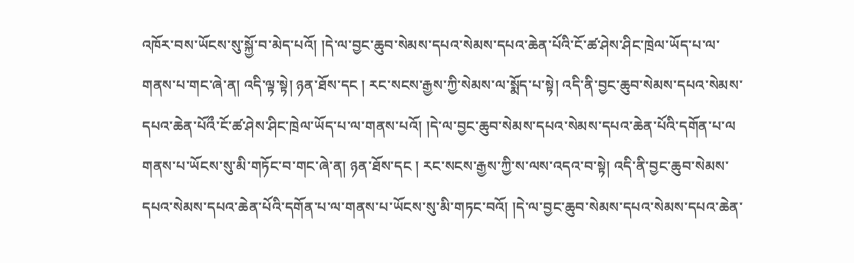འཁོར་བས་ཡོངས་སུ་སྐྱོ་བ་མེད་པའོ། །དེ་ལ་བྱང་ཆུབ་སེམས་དཔའ་སེམས་དཔའ་ཆེན་པོའི་ངོ་ཚ་ཤེས་ཤིང་ཁྲེལ་ཡོད་པ་ལ་གནས་པ་གང་ཞེ་ན། འདི་ལྟ་སྟེ། ཉན་ཐོས་དང ། རང་སངས་རྒྱས་ཀྱི་སེམས་ལ་སྨོད་པ་སྟེ། འདི་ནི་བྱང་ཆུབ་སེམས་དཔའ་སེམས་དཔའ་ཆེན་པོའྀ་ངོ་ཚ་ཤེས་ཤིང་ཁྲེལ་ཡོད་པ་ལ་གནས་པའོ། །དེ་ལ་བྱང་ཆུབ་སེམས་དཔའ་སེམས་དཔའ་ཆེན་པོའི་དགོན་པ་ལ
གནས་པ་ཡོངས་སུ་མི་གཏོང་བ་གང་ཞེ་ན། ཉན་ཐོས་དང ། རང་སངས་རྒྱས་ཀྱི་ས་ལས་འདའ་བ་སྟེ། འདི་ནི་བྱང་ཆུབ་སེམས་དཔའ་སེམས་དཔའ་ཆེན་པོའི་དགོན་པ་ལ་གནས་པ་ཡོངས་སུ་མི་གཏང་བའོ། །དེ་ལ་བྱང་ཆུབ་སེམས་དཔའ་སེམས་དཔའ་ཆེན་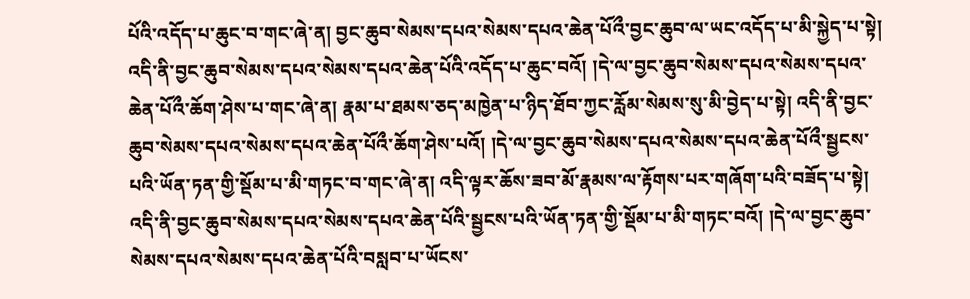པོའི་འདོད་པ་ཆུང་བ་གང་ཞེ་ན། བྱང་ཆུབ་སེམས་དཔའ་སེམས་དཔའ་ཆེན་པོའྀ་བྱང་ཆུབ་ལ་ཡང་འདོད་པ་མི་སྐྱེད་པ་སྟེ། འདི་ནི་བྱང་ཆུབ་སེམས་དཔའ་སེམས་དཔའ་ཆེན་པོའི་འདོད་པ་ཆུང་བའོ། །དེ་ལ་བྱང་ཆུབ་སེམས་དཔའ་སེམས་དཔའ་ཆེན་པོའྀ་ཆོག་ཤེས་པ་གང་ཞེ་ན། རྣམ་པ་ཐམས་ཅད་མཁྱེན་པ་ཉིད་ཐོབ་ཀྱང་རློམ་སེམས་སུ་མི་བྱེད་པ་སྟེ། འདི་ནི་བྱང་ཆུབ་སེམས་དཔའ་སེམས་དཔའ་ཆེན་པོའྀ་ཆོག་ཤེས་པའོ། །དེ་ལ་བྱང་ཆུབ་སེམས་དཔའ་སེམས་དཔའ་ཆེན་པོའྀ་སྦྱངས་པའི་ཡོན་ཏན་གྱི་སྡོམ་པ་མི་གཏང་བ་གང་ཞེ་ན། འདི་ལྟར་ཆོས་ཟབ་མོ་རྣམས་ལ་རྟོགས་པར་གཞོག་པའི་བཟོད་པ་སྟེ། འདི་ནི་བྱང་ཆུབ་སེམས་དཔའ་སེམས་དཔའ་ཆེན་པོའི་སྦྱངས་པའི་ཡོན་ཏན་གྱི་སྡོམ་པ་མི་གཏང་བའོ། །དེ་ལ་བྱང་ཆུབ་སེམས་དཔའ་སེམས་དཔའ་ཆེན་པོའི་བསླབ་པ་ཡོངས་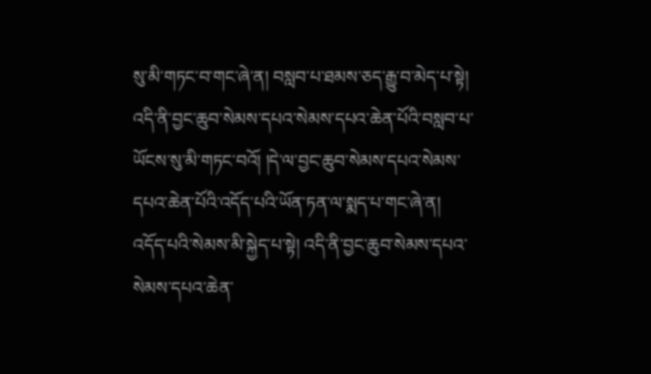སུ་མི་གཏང་བ་གང་ཞེ་ན། བསླབ་པ་ཐམས་ཅད་རྒྱུ་བ་མེད་པ་སྟེ། འདི་ནི་བྱང་ཆུབ་སེམས་དཔའ་སེམས་དཔའ་ཆེན་པོའི་བསླབ་པ་ཡོངས་སུ་མི་གཏང་བའོ། །དེ་ལ་བྱང་ཆུབ་སེམས་དཔའ་སེམས་དཔའ་ཆེན་པོའི་འདོད་པའི་ཡོན་ཏན་ལ་སྨད་པ་གང་ཞེ་ན། འདོད་པའི་སེམས་མི་སྐྱེད་པ་སྟེ། འདི་ནི་བྱང་ཆུབ་སེམས་དཔའ་སེམས་དཔའ་ཆེན་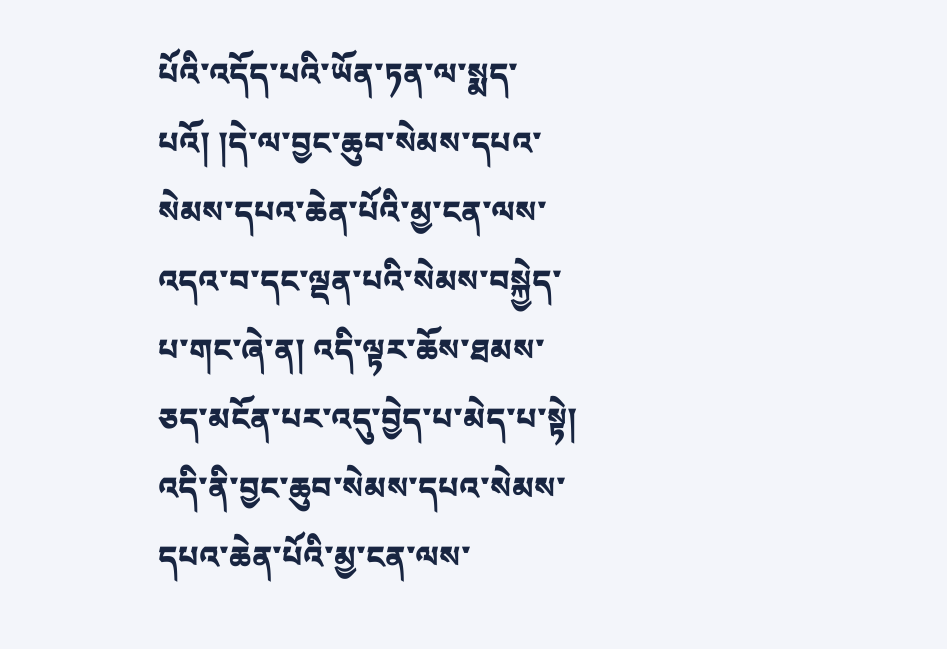པོའི་འདོད་པའི་ཡོན་ཏན་ལ་སྨད་པའོ། །དེ་ལ་བྱང་ཆུབ་སེམས་དཔའ་སེམས་དཔའ་ཆེན་པོའི་མྱ་ངན་ལས་འདའ་བ་དང་ལྡན་པའི་སེམས་བསྐྱེད་པ་གང་ཞེ་ན། འདི་ལྟར་ཆོས་ཐམས་ཅད་མངོན་པར་འདུ་བྱེད་པ་མེད་པ་སྟེ། འདི་ནི་བྱང་ཆུབ་སེམས་དཔའ་སེམས་དཔའ་ཆེན་པོའི་མྱ་ངན་ལས་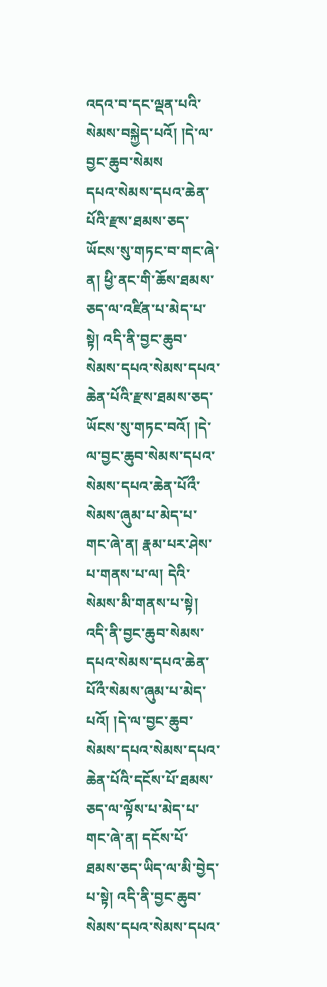འདའ་བ་དང་ལྡན་པའི་སེམས་བསྐྱེད་པའོ། །དེ་ལ་བྱང་ཆུབ་སེམས
དཔའ་སེམས་དཔའ་ཆེན་པོའི་རྫས་ཐམས་ཅད་ཡོངས་སུ་གཏང་བ་གང་ཞེ་ན། ཕྱི་ནང་གི་ཆོས་ཐམས་ཅད་ལ་འཛིན་པ་མེད་པ་སྟེ། འདི་ནི་བྱང་ཆུབ་སེམས་དཔའ་སེམས་དཔའ་ཆེན་པོའི་རྫས་ཐམས་ཅད་ཡོངས་སུ་གཏང་བའོ། །དེ་ལ་བྱང་ཆུབ་སེམས་དཔའ་སེམས་དཔའ་ཆེན་པོའྀ་སེམས་ཞུམ་པ་མེད་པ་གང་ཞེ་ན། རྣམ་པར་ཤེས་པ་གནས་པ་ལ། དེའི་སེམས་མི་གནས་པ་སྟེ། འདི་ནི་བྱང་ཆུབ་སེམས་དཔའ་སེམས་དཔའ་ཆེན་པོའྀ་སེམས་ཞུམ་པ་མེད་པའོ། །དེ་ལ་བྱང་ཆུབ་སེམས་དཔའ་སེམས་དཔའ་ཆེན་པོའི་དངོས་པོ་ཐམས་ཅད་ལ་ལྟོས་པ་མེད་པ་གང་ཞེ་ན། དངོས་པོ་ཐམས་ཅད་ཡིད་ལ་མི་བྱེད་པ་སྟེ། འདི་ནི་བྱང་ཆུབ་སེམས་དཔའ་སེམས་དཔའ་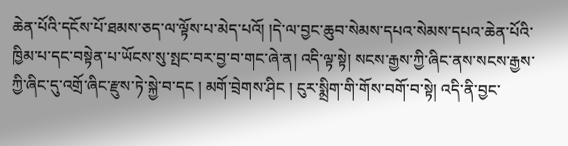ཆེན་པོའི་དངོས་པོ་ཐམས་ཅད་ལ་ལྟོས་པ་མེད་པའོ། །དེ་ལ་བྱང་ཆུབ་སེམས་དཔའ་སེམས་དཔའ་ཆེན་པོའི་ཁྱིམ་པ་དང་བསྟེན་པ་ཡོངས་སུ་སྤང་བར་བྱ་བ་གང་ཞེ་ན། འདི་ལྟ་སྟེ། སངས་རྒྱས་ཀྱི་ཞིང་ནས་སངས་རྒྱས་ཀྱི་ཞིང་དུ་འགྲོ་ཞིང་རྫུས་ཏེ་སྐྱེ་བ་དང ། མགོ་བྲེགས་ཤིང ། ངུར་སྨྲིག་གི་གོས་བགོ་བ་སྟེ། འདི་ནི་བྱང་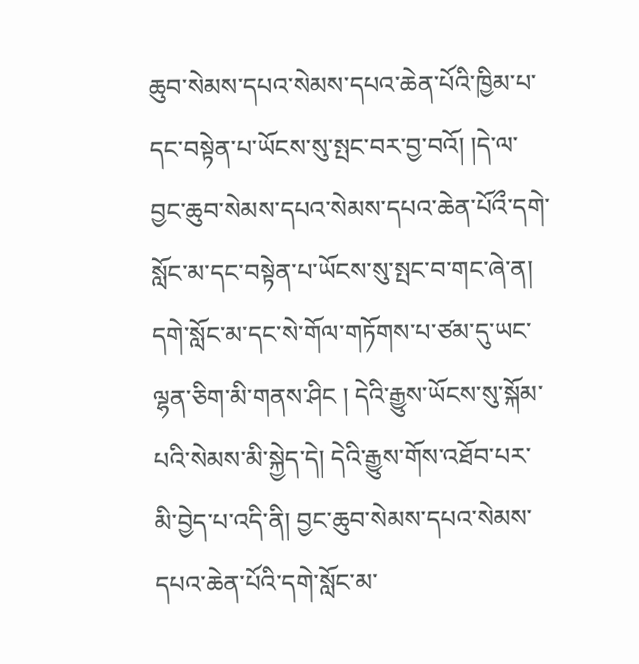ཆུབ་སེམས་དཔའ་སེམས་དཔའ་ཆེན་པོའི་ཁྱིམ་པ་དང་བསྟེན་པ་ཡོངས་སུ་སྤང་བར་བྱ་བའོ། །དེ་ལ་བྱང་ཆུབ་སེམས་དཔའ་སེམས་དཔའ་ཆེན་པོའྀ་དགེ་སློང་མ་དང་བསྟེན་པ་ཡོངས་སུ་སྤང་བ་གང་ཞེ་ན། དགེ་སློང་མ་དང་སེ་གོལ་གཏོགས་པ་ཙམ་དུ་ཡང་ལྷན་ཅིག་མི་གནས་ཤིང ། དེའི་རྒྱུས་ཡོངས་སུ་སྐོམ་པའི་སེམས་མི་སྐྱེད་དེ། དེའི་རྒྱུས་གོས་འཐོབ་པར་མི་བྱེད་པ་འདི་ནི། བྱང་ཆུབ་སེམས་དཔའ་སེམས་དཔའ་ཆེན་པོའི་དགེ་སློང་མ་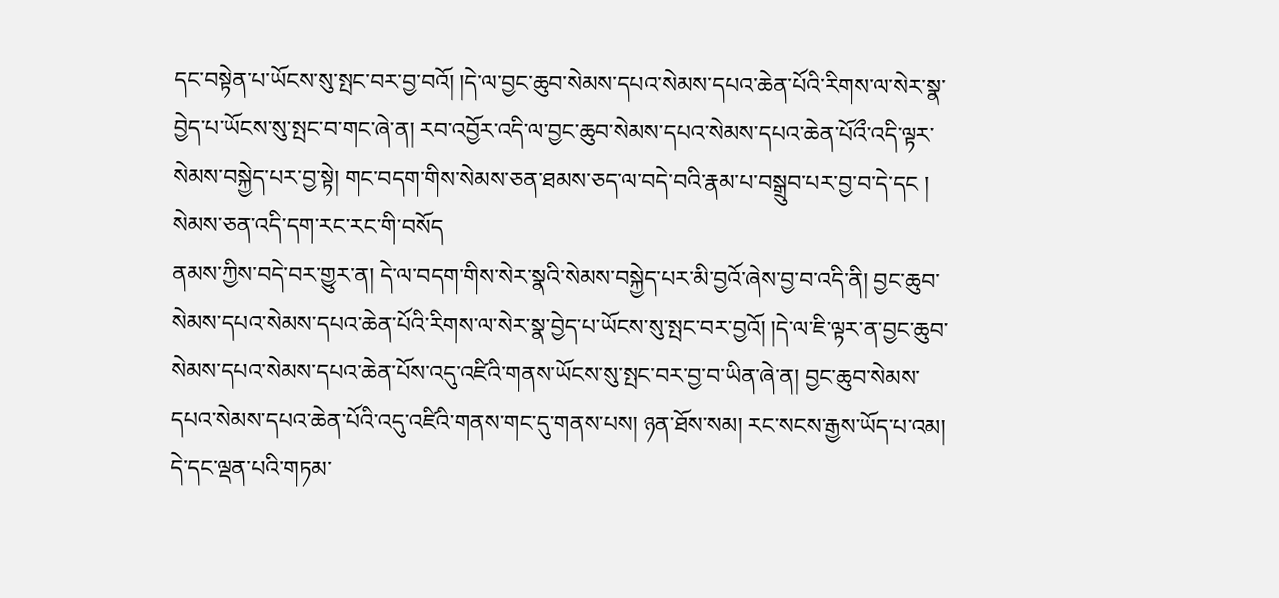དང་བསྟེན་པ་ཡོངས་སུ་སྤང་བར་བྱ་བའོ། །དེ་ལ་བྱང་ཆུབ་སེམས་དཔའ་སེམས་དཔའ་ཆེན་པོའི་རིགས་ལ་སེར་སྣ་བྱེད་པ་ཡོངས་སུ་སྤང་བ་གང་ཞེ་ན། རབ་འབྱོར་འདི་ལ་བྱང་ཆུབ་སེམས་དཔའ་སེམས་དཔའ་ཆེན་པོའྀ་འདི་ལྟར་སེམས་བསྐྱེད་པར་བྱ་སྟེ། གང་བདག་གིས་སེམས་ཅན་ཐམས་ཅད་ལ་བདེ་བའི་རྣམ་པ་བསྒྲུབ་པར་བྱ་བ་དེ་དང ། སེམས་ཅན་འདི་དག་རང་རང་གི་བསོད
ནམས་ཀྱིས་བདེ་བར་གྱུར་ན། དེ་ལ་བདག་གིས་སེར་སྣའི་སེམས་བསྐྱེད་པར་མི་བྱའོ་ཞེས་བྱ་བ་འདི་ནི། བྱང་ཆུབ་སེམས་དཔའ་སེམས་དཔའ་ཆེན་པོའི་རིགས་ལ་སེར་སྣ་བྱེད་པ་ཡོངས་སུ་སྤང་བར་བྱའོ། །དེ་ལ་ཇི་ལྟར་ན་བྱང་ཆུབ་སེམས་དཔའ་སེམས་དཔའ་ཆེན་པོས་འདུ་འཛིའི་གནས་ཡོངས་སུ་སྤང་བར་བྱ་བ་ཡིན་ཞེ་ན། བྱང་ཆུབ་སེམས་དཔའ་སེམས་དཔའ་ཆེན་པོའི་འདུ་འཛིའི་གནས་གང་དུ་གནས་པས། ཉན་ཐོས་སམ། རང་སངས་རྒྱས་ཡོད་པ་འམ། དེ་དང་ལྡན་པའི་གཏམ་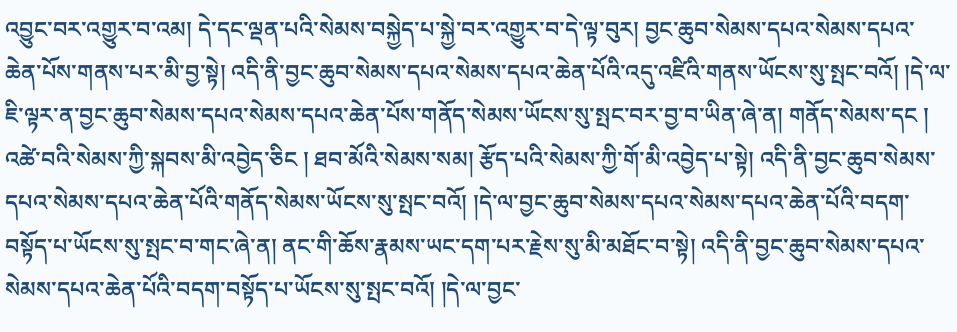འབྱུང་བར་འགྱུར་བ་འམ། དེ་དང་ལྡན་པའི་སེམས་བསྐྱེད་པ་སྐྱེ་བར་འགྱུར་བ་དེ་ལྟ་བུར། བྱང་ཆུབ་སེམས་དཔའ་སེམས་དཔའ་ཆེན་པོས་གནས་པར་མི་བྱ་སྟེ། འདི་ནི་བྱང་ཆུབ་སེམས་དཔའ་སེམས་དཔའ་ཆེན་པོའི་འདུ་འཛིའི་གནས་ཡོངས་སུ་སྤང་བའོ། །དེ་ལ་ཇི་ལྟར་ན་བྱང་ཆུབ་སེམས་དཔའ་སེམས་དཔའ་ཆེན་པོས་གནོད་སེམས་ཡོངས་སུ་སྤང་བར་བྱ་བ་ཡིན་ཞེ་ན། གནོད་སེམས་དང ། འཚེ་བའི་སེམས་ཀྱི་སྐབས་མི་འབྱེད་ཅིང ། ཐབ་མོའི་སེམས་སམ། རྩོད་པའི་སེམས་ཀྱི་གོ་མི་འབྱེད་པ་སྟེ། འདི་ནི་བྱང་ཆུབ་སེམས་དཔའ་སེམས་དཔའ་ཆེན་པོའི་གནོད་སེམས་ཡོངས་སུ་སྤང་བའོ། །དེ་ལ་བྱང་ཆུབ་སེམས་དཔའ་སེམས་དཔའ་ཆེན་པོའི་བདག་བསྟོད་པ་ཡོངས་སུ་སྤང་བ་གང་ཞེ་ན། ནང་གི་ཆོས་རྣམས་ཡང་དག་པར་རྗེས་སུ་མི་མཐོང་བ་སྟེ། འདི་ནི་བྱང་ཆུབ་སེམས་དཔའ་སེམས་དཔའ་ཆེན་པོའི་བདག་བསྟོད་པ་ཡོངས་སུ་སྤང་བའོ། །དེ་ལ་བྱང་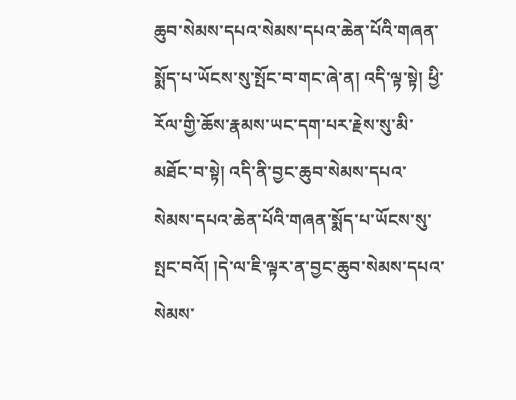ཆུབ་སེམས་དཔའ་སེམས་དཔའ་ཆེན་པོའི་གཞན་སྨོད་པ་ཡོངས་སུ་སྤོང་བ་གང་ཞེ་ན། འདི་ལྟ་སྟེ། ཕྱི་རོལ་གྱི་ཆོས་རྣམས་ཡང་དག་པར་རྗེས་སུ་མི་མཐོང་བ་སྟེ། འདི་ནི་བྱང་ཆུབ་སེམས་དཔའ་སེམས་དཔའ་ཆེན་པོའི་གཞན་སྨོད་པ་ཡོངས་སུ་སྤང་བའོ། །དེ་ལ་ཇི་ལྟར་ན་བྱང་ཆུབ་སེམས་དཔའ་སེམས་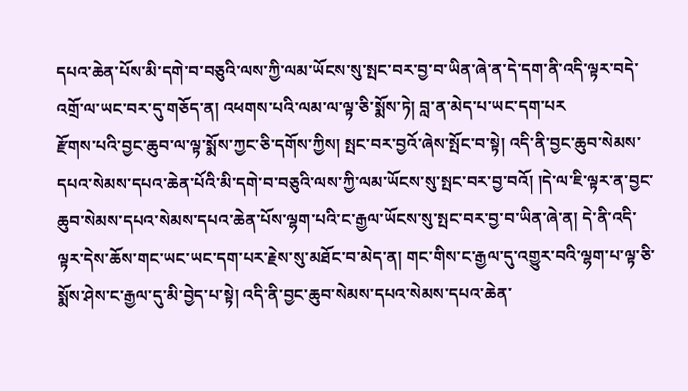དཔའ་ཆེན་པོས་མི་དགེ་བ་བཅུའི་ལས་ཀྱི་ལམ་ཡོངས་སུ་སྤང་བར་བྱ་བ་ཡིན་ཞེ་ན་དེ་དག་ནི་འདི་ལྟར་བདེ་འགྲོ་ལ་ཡང་བར་དུ་གཅོད་ན། འཕགས་པའི་ལམ་ལ་ལྟ་ཅི་སྨོས་ཏེ། བླ་ན་མེད་པ་ཡང་དག་པར
རྫོགས་པའི་བྱང་ཆུབ་ལ་ལྟ་སྨོས་ཀྱང་ཅི་དགོས་ཀྱིས། སྤང་བར་བྱའོ་ཞེས་སྤོང་བ་སྟེ། འདི་ནི་བྱང་ཆུབ་སེམས་དཔའ་སེམས་དཔའ་ཆེན་པོའི་མི་དགེ་བ་བཅུའི་ལས་ཀྱི་ལམ་ཡོངས་སུ་སྤང་བར་བྱ་བའོ། །དེ་ལ་ཇི་ལྟར་ན་བྱང་ཆུབ་སེམས་དཔའ་སེམས་དཔའ་ཆེན་པོས་ལྷག་པའི་ང་རྒྱལ་ཡོངས་སུ་སྤང་བར་བྱ་བ་ཡིན་ཞེ་ན། དེ་ནི་འདི་ལྟར་དེས་ཆོས་གང་ཡང་ཡང་དག་པར་རྗེས་སུ་མཐོང་བ་མེད་ན། གང་གིས་ང་རྒྱལ་དུ་འགྱུར་བའི་ལྷག་པ་ལྟ་ཅི་སྨོས་ཤེས་ང་རྒྱལ་དུ་མི་བྱེད་པ་སྟེ། འདི་ནི་བྱང་ཆུབ་སེམས་དཔའ་སེམས་དཔའ་ཆེན་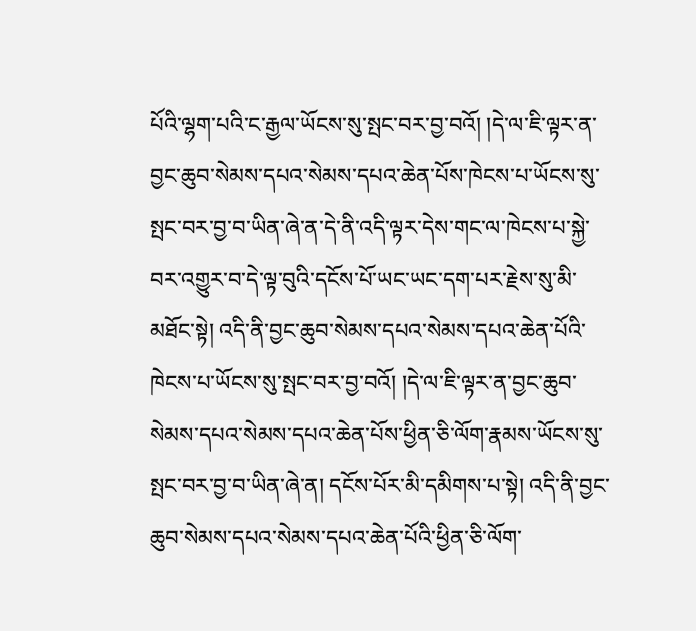པོའི་ལྷག་པའི་ང་རྒྱལ་ཡོངས་སུ་སྤང་བར་བྱ་བའོ། །དེ་ལ་ཇི་ལྟར་ན་བྱང་ཆུབ་སེམས་དཔའ་སེམས་དཔའ་ཆེན་པོས་ཁེངས་པ་ཡོངས་སུ་སྤང་བར་བྱ་བ་ཡིན་ཞེ་ན་དེ་ནི་འདི་ལྟར་དེས་གང་ལ་ཁེངས་པ་སྐྱེ་བར་འགྱུར་བ་དེ་ལྟ་བུའི་དངོས་པོ་ཡང་ཡང་དག་པར་རྗེས་སུ་མི་མཐོང་སྟེ། འདི་ནི་བྱང་ཆུབ་སེམས་དཔའ་སེམས་དཔའ་ཆེན་པོའི་ཁེངས་པ་ཡོངས་སུ་སྤང་བར་བྱ་བའོ། །དེ་ལ་ཇི་ལྟར་ན་བྱང་ཆུབ་སེམས་དཔའ་སེམས་དཔའ་ཆེན་པོས་ཕྱིན་ཅི་ལོག་རྣམས་ཡོངས་སུ་སྤང་བར་བྱ་བ་ཡིན་ཞེ་ན། དངོས་པོར་མི་དམིགས་པ་སྟེ། འདི་ནི་བྱང་ཆུབ་སེམས་དཔའ་སེམས་དཔའ་ཆེན་པོའི་ཕྱིན་ཅི་ལོག་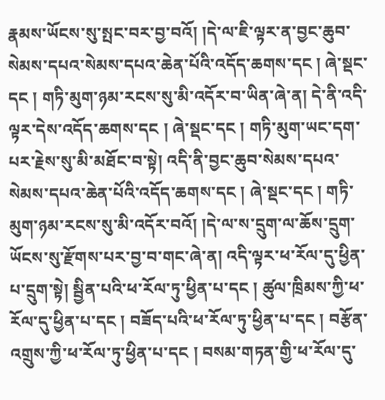རྣམས་ཡོངས་སུ་སྤང་བར་བྱ་བའོ། །དེ་ལ་ཇི་ལྟར་ན་བྱང་ཆུབ་སེམས་དཔའ་སེམས་དཔའ་ཆེན་པོའི་འདོད་ཆགས་དང ། ཞེ་སྡང་དང ། གཏི་མུག་ཉམ་རངས་སུ་མི་འདོར་བ་ཡིན་ཞེ་ན། དེ་ནི་འདི་ལྟར་དེས་འདོད་ཆགས་དང ། ཞེ་སྡང་དང ། གཏི་མུག་ཡང་དག་པར་རྗེས་སུ་མི་མཐོང་བ་སྟེ། འདི་ནི་བྱང་ཆུབ་སེམས་དཔའ་སེམས་དཔའ་ཆེན་པོའི་འདོད་ཆགས་དང ། ཞེ་སྡང་དང ། གཏི་མུག་ཉམ་རངས་སུ་མི་འདོར་བའོ། །དེ་ལ་ས་དྲུག་ལ་ཆོས་དྲུག་ཡོངས་སུ་རྫོགས་པར་བྱ་བ་གང་ཞེ་ན། འདི་ལྟར་ཕ་རོལ་དུ་ཕྱིན་པ་དྲུག་སྟེ། སྦྱིན་པའི་ཕ་རོལ་ཏུ་ཕྱིན་པ་དང ། ཚུལ་ཁྲིམས་ཀྱི་ཕ་རོལ་དུ་ཕྱིན་པ་དང ། བཟོད་པའི་ཕ་རོལ་ཏུ་ཕྱིན་པ་དང ། བརྩོན་འགྲུས་ཀྱི་ཕ་རོལ་ཏུ་ཕྱིན་པ་དང ། བསམ་གཏན་གྱི་ཕ་རོལ་དུ་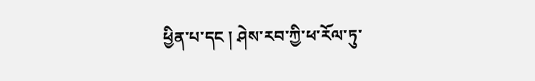ཕྱིན་པ་དང ། ཤེས་རབ་ཀྱི་ཕ་རོལ་ཏུ་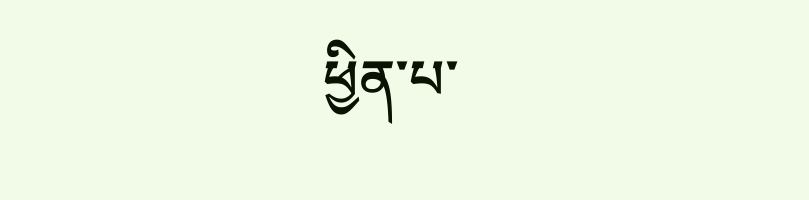ཕྱིན་པ་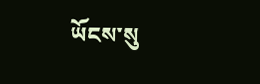ཡོངས་སུ